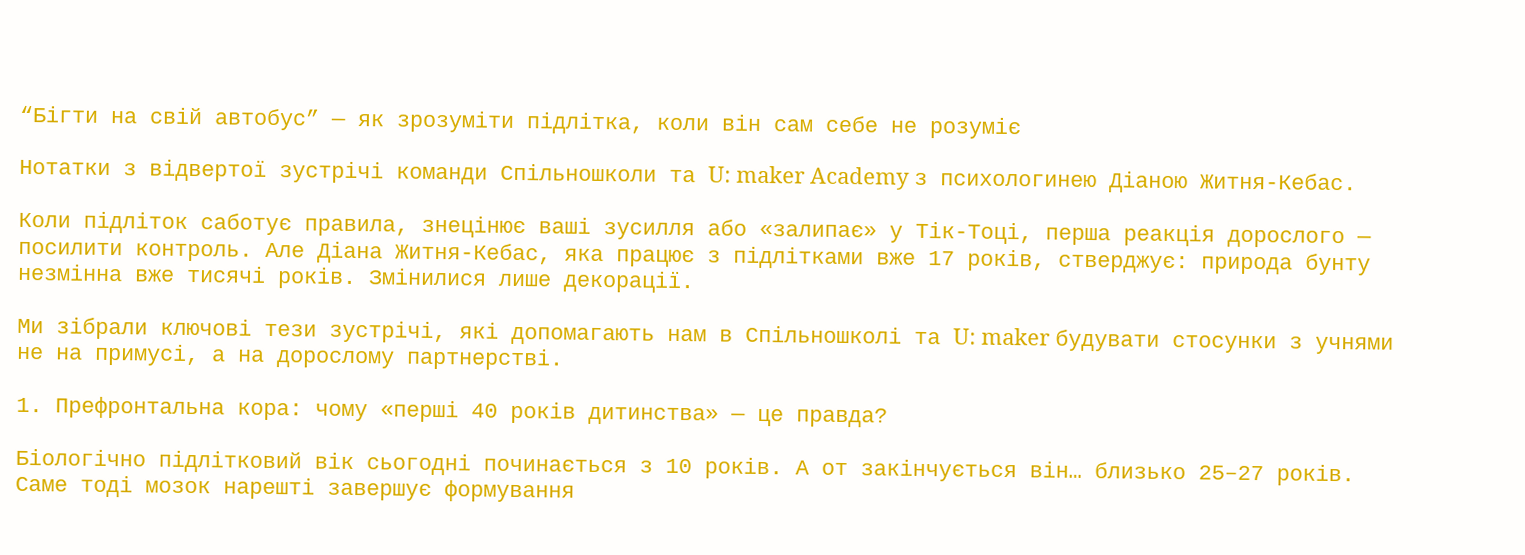“Бігти на свій автобус” — як зрозуміти підлітка, коли він сам себе не розуміє

Нотатки з відвертої зустрічі команди Спільношколи та U: maker Academy з психологинею Діаною Житня-Кебас.

Коли підліток саботує правила, знецінює ваші зусилля або «залипає» у Тік-Тоці, перша реакція дорослого — посилити контроль. Але Діана Житня-Кебас, яка працює з підлітками вже 17 років, стверджує: природа бунту незмінна вже тисячі років. Змінилися лише декорації.

Ми зібрали ключові тези зустрічі, які допомагають нам в Спільношколі та U: maker будувати стосунки з учнями не на примусі, а на дорослому партнерстві.

1. Префронтальна кора: чому «перші 40 років дитинства» — це правда?

Біологічно підлітковий вік сьогодні починається з 10 років. А от закінчується він… близько 25–27 років. Саме тоді мозок нарешті завершує формування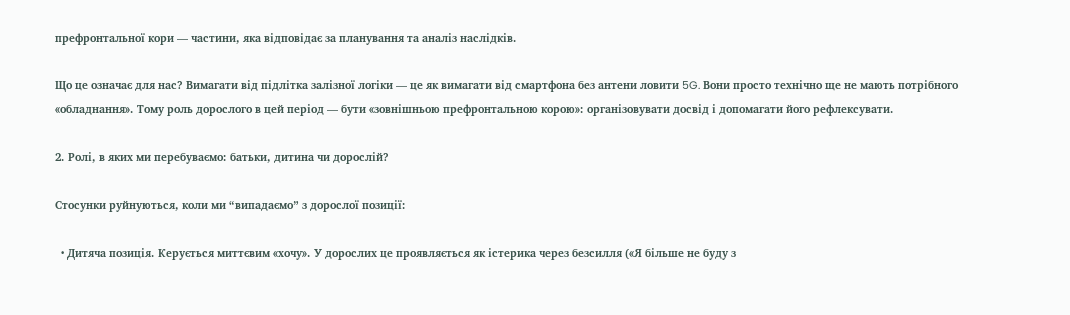префронтальної кори — частини, яка відповідає за планування та аналіз наслідків.

Що це означає для нас? Вимагати від підлітка залізної логіки — це як вимагати від смартфона без антени ловити 5G. Вони просто технічно ще не мають потрібного «обладнання». Тому роль дорослого в цей період — бути «зовнішньою префронтальною корою»: організовувати досвід і допомагати його рефлексувати.

2. Ролі, в яких ми перебуваємо: батьки, дитина чи дорослій?

Стосунки руйнуються, коли ми “випадаємо” з дорослої позиції:

  • Дитяча позиція. Керується миттєвим «хочу». У дорослих це проявляється як істерика через безсилля («Я більше не буду з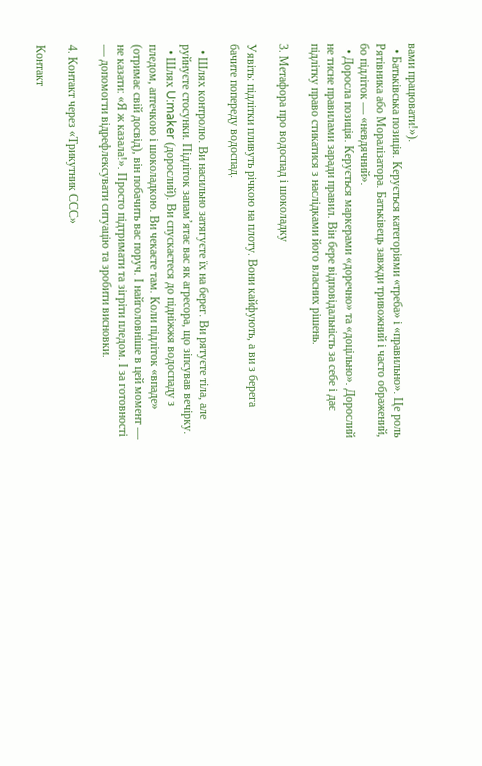вами працювати!»).
  • Батьківська позиція. Керується категоріями «треба» і «правильно». Це роль Рятівника або Моралізатора. Батьківець завжди тривожний і часто ображений, бо підліток — «невдячний».
  • Доросла позиція. Керується маркерами «доречно» та «доцільно». Дорослий не тисне правилами заради правил. Він бере відповідальність за себе і дає підлітку право стикатися з наслідками його власних рішень.

3. Метафора про водоспад і шоколадку

Уявіть: підлітки пливуть річкою на плоту. Вони кайфують, а ви з берега бачите попереду водоспад.

  • Шлях контролю. Ви насильно затягуєте їх на берег. Ви рятуєте тіла, але руйнуєте стосунки. Підліток запам’ятає вас як агресора, що зіпсував вечірку.
  • Шлях U:maker (дорослий). Ви спускаєтеся до підніжжя водоспаду з пледом, аптечкою і шоколадкою. Ви чекаєте там. Коли підліток «впаде» (отримає свій досвід), він побачить вас поруч. І найголовніше в цей момент — не казати: «Я ж казала!». Просто підтримати та зігріти пледом. І за готовності — допомогти відрефлексувати ситуацію та зробити висновки.

4. Контакт через «Трикутник ССС»

Контакт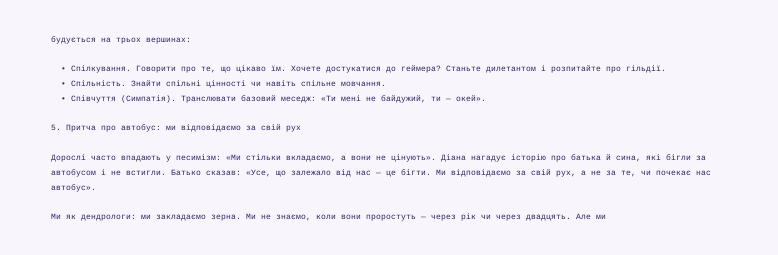будується на трьох вершинах:

  • Спілкування. Говорити про те, що цікаво їм. Хочете достукатися до геймера? Станьте дилетантом і розпитайте про гільдії.
  • Спільність. Знайти спільні цінності чи навіть спільне мовчання.
  • Співчуття (Симпатія). Транслювати базовий меседж: «Ти мені не байдужий, ти — окей».

5. Притча про автобус: ми відповідаємо за свій рух

Дорослі часто впадають у песимізм: «Ми стільки вкладаємо, а вони не цінують». Діана нагадує історію про батька й сина, які бігли за автобусом і не встигли. Батько сказав: «Усе, що залежало від нас — це бігти. Ми відповідаємо за свій рух, а не за те, чи почекає нас автобус».

Ми як дендрологи: ми закладаємо зерна. Ми не знаємо, коли вони проростуть — через рік чи через двадцять. Але ми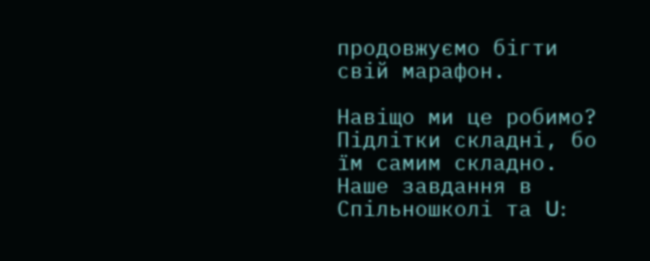продовжуємо бігти свій марафон.

Навіщо ми це робимо? Підлітки складні, бо їм самим складно. Наше завдання в Спільношколі та U: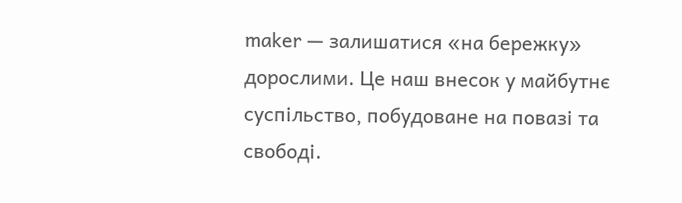maker — залишатися «на бережку» дорослими. Це наш внесок у майбутнє суспільство, побудоване на повазі та свободі.